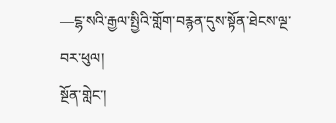—ངྷ་སའི་རྒྱལ་སྤྱིའི་གློག་བརྙན་དུས་སྟོན་ཐེངས་ལྔ་བར་ཕུལ།
སྔོན་གླེང་།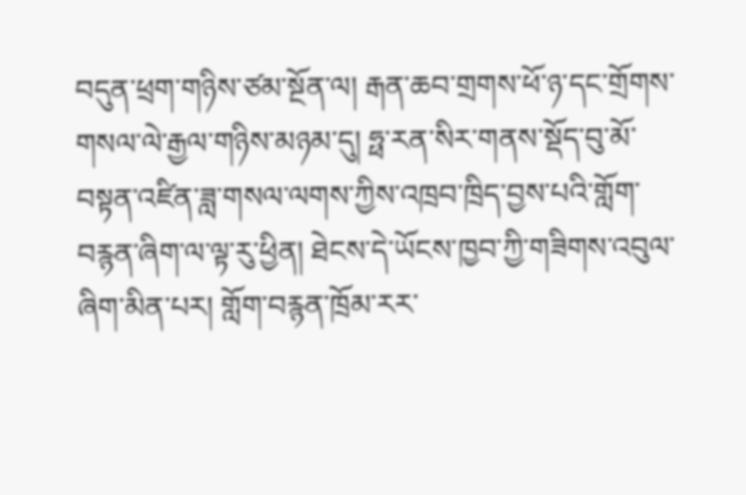བདུན་ཕྲག་གཉིས་ཙམ་སྔོན་ལ། རྒན་ཆབ་གྲགས་ཕོ་ཉ་དང་གྲོགས་གསལ་ལེ་རྒྱལ་གཉིས་མཉམ་དུ། ཧྥ་རན་སིར་གནས་སྡོད་བུ་མོ་བསྟན་འཛིན་ཟླ་གསལ་ལགས་ཀྱིས་འཁྲབ་ཁྲིད་བྱས་པའི་གློག་བརྙན་ཞིག་ལ་ལྟ་རུ་ཕྱིན། ཐེངས་དེ་ཡོངས་ཁྱབ་ཀྱི་གཟིགས་འབུལ་ཞིག་མིན་པར། གློག་བརྙན་ཁྲོམ་རར་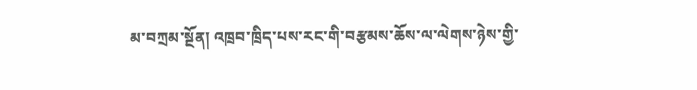མ་བཀྲམ་སྔོན། འཁྲབ་ཁྲིད་པས་རང་གི་བརྩམས་ཆོས་ལ་ལེགས་ཉེས་གྱི་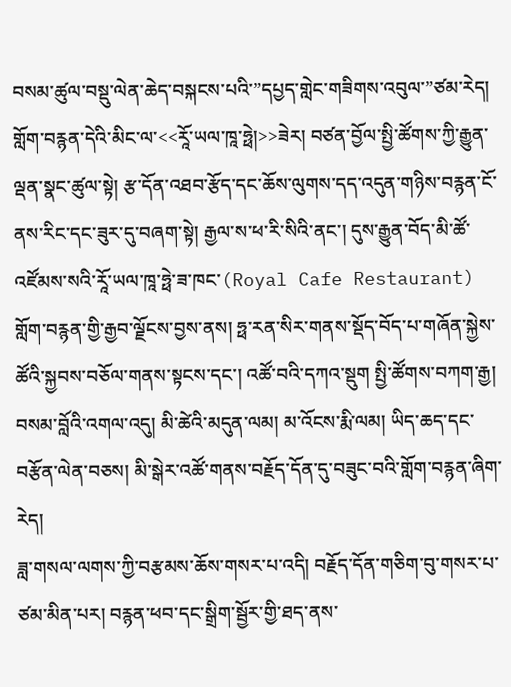བསམ་ཚུལ་བསྡུ་ལེན་ཆེད་བསྐངས་པའི་”དཔྱད་གླེང་གཟིགས་འབུལ་”ཙམ་རེད།
གློག་བརྙན་དེའི་མིང་ལ་<<རཱོ་ཡལ་ཁཱ་ཧྥེ།>>ཟེར། བཙན་བྱོལ་སྤྱི་ཚོགས་ཀྱི་རྒྱུན་ལྡན་སྣང་ཚུལ་སྟེ། རྩ་དོན་འཐབ་རྩོད་དང་ཆོས་ལུགས་དད་འདུན་གཉིས་བརྙན་ངོ་ནས་རིང་དང་ཟུར་དུ་བཞག་སྟེ། རྒྱལ་ས་ཕ་རི་སིའི་ནང་། དུས་རྒྱུན་བོད་མི་ཚོ་འཛོམས་སའི་རཱོ་ཡལ་ཁཱ་ཧྥེ་ཟ་ཁང་(Royal Cafe Restaurant) གློག་བརྙན་གྱི་རྒྱབ་ལྗོངས་བྱས་ནས། ཧྥ་རན་སིར་གནས་སྡོད་བོད་པ་གཞོན་སྐྱེས་ཚོའི་སྐྱབས་བཅོལ་གནས་སྟངས་དང་། འཚོ་བའི་དཀའ་སྡུག སྤྱི་ཚོགས་བཀག་རྒྱ། བསམ་བློའི་འགལ་འདུ། མི་ཚེའི་མདུན་ལམ། མ་འོངས་རྨི་ལམ། ཡིད་ཆད་དང་བརྩོན་ལེན་བཅས། མི་སྒེར་འཚོ་གནས་བརྗོད་དོན་དུ་བཟུང་བའི་གློག་བརྙན་ཞིག་རེད།
ཟླ་གསལ་ལགས་ཀྱི་བརྩམས་ཆོས་གསར་པ་འདི། བརྗོད་དོན་གཅིག་བུ་གསར་པ་ཙམ་མིན་པར། བརྙན་ཕབ་དང་སྒྲིག་སྦྱོར་གྱི་ཐད་ནས་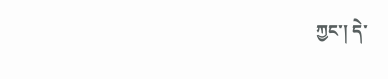ཀྱང་། དེ་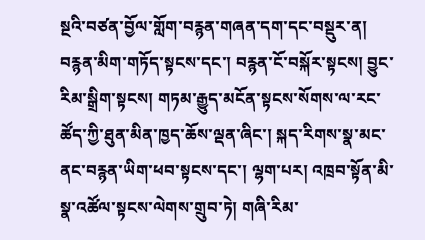སྔའི་བཙན་བྱོལ་གློག་བརྙན་གཞན་དག་དང་བསྡུར་ན། བརྙན་མིག་གཏོད་སྟངས་དང་། བརྙན་ངོ་བསྐོར་སྟངས། བྱུང་རིམ་སྒྲིག་སྟངས། གཏམ་རྒྱུད་མངོན་སྟངས་སོགས་ལ་རང་ཚོད་ཀྱི་ཐུན་མིན་ཁྱད་ཆོས་ལྡན་ཞིང་། སྐད་རིགས་སྣ་མང་ནང་བརྙན་ཡིག་ཕབ་སྟངས་དང་། ལྷག་པར། འཁྲབ་སྟོན་མི་སྣ་འཚོལ་སྟངས་ལེགས་གྲུབ་ཏེ། གཞི་རིམ་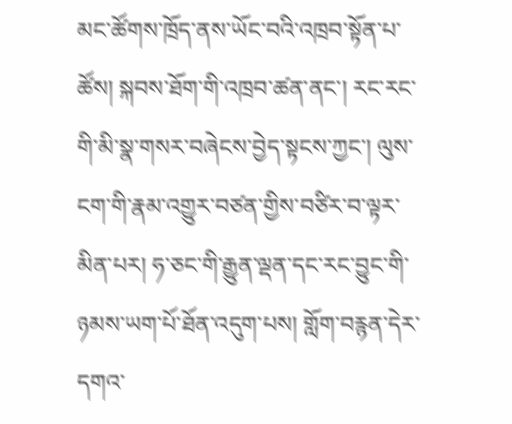མང་ཚོགས་ཁྲོད་ནས་ཡོང་བའི་འཁྲབ་སྟོན་པ་ཚོས། སྐབས་ཐོག་གི་འཁྲབ་ཚན་ནང་། རང་རང་གི་མི་སྣ་གསར་བཞེངས་བྱེད་སྟངས་ཀྱང་། ལུས་ངག་གི་རྣམ་འགྱུར་བཙན་གྱིས་བཙིར་བ་ལྟར་མིན་པར། ཧ་ཅང་གི་རྒྱུན་ལྡན་དང་རང་བྱུང་གི་ཉམས་ཡག་པོ་ཐོན་འདུག་པས། གློག་བརྙན་དེར་དགའ་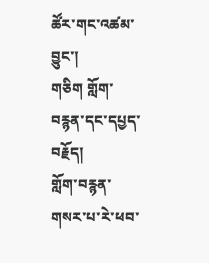ཚོར་གང་འཚམ་བྱུང་།
གཅིག གློག་བརྙན་དང་དཔྱད་བརྗོད།
གློག་བརྙན་གསར་པ་རེ་ཕབ་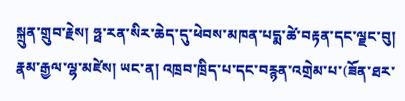སྐྲུན་གྲུབ་རྗེས། ཧྥ་རན་སིར་ཆེད་དུ་ཕེབས་མཁན་པདྨ་ཚེ་བརྟན་དང་ལྗང་བུ། རྣམ་རྒྱལ་ལྷ་མཛེས། ཡང་ན། འཁྲབ་ཁྲིད་པ་དང་བརྙན་འགྲེམ་པ་(ཟོན་ཐར་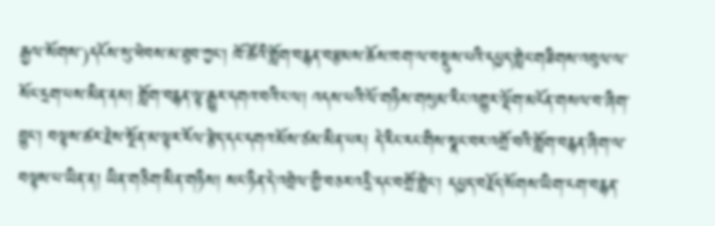རྒྱལ་སོགས་)དངོས་སུ་ཕེབས་མ་ཐུབ་ཀྱང་། ཁོ་ཚོའི་གློག་བརྙན་བརྩམས་ཆོས་ཁག་ལ་བསྡུས་པའི་དཔྱད་གླེང་གཟིགས་འབུལ་ལ་སོང་དྲག་པས་མིན་ནམ། གློག་བརྙན་ལྟ་རྒྱུར་དགའ་བའི་ང་ལ། འདས་པའི་ལོ་གཉིས་གསུམ་རིང་འགྱུར་ལྡོག་མངོན་གསལ་བ་ཞིག་བྱུང་། བལྟས་ཚར་རྗེས་སྔོན་མ་ལྟར་རོལ་རྩེད་དང་དགའ་མོས་ཙམ་མིན་པར། དེ་རིང་རང་གིས་སྣང་བར་འགྲོ་བའི་གློག་བརྙན་ཞིག་ལ་བལྟས་པ་ཡིན་ན། ཡིན་གཅིག་མིན་གཉིས། སང་ཉིན་དེ་འབྲེལ་གྱི་བཅར་འདྲི་དང་བགྲོ་གླེང་། དཔྱད་བརྗོད་སོགས་ཡིག་ངག་བརྙན་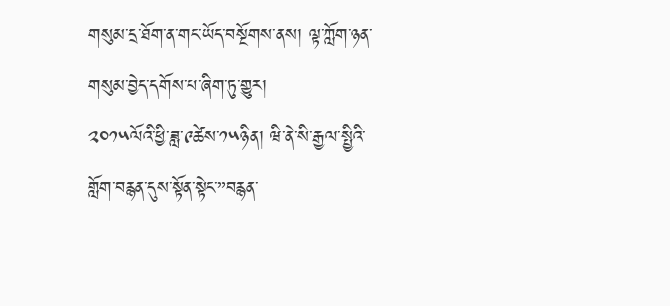གསུམ་དྲ་ཐོག་ན་གང་ཡོད་བསྔོགས་ནས། ལྟ་ཀློག་ཉན་གསུམ་བྱེད་དགོས་པ་ཞིག་ཏུ་གྱུར།
༢༠༡༥ལོའི་ཕྱི་ཟླ་༩ཚེས་༡༥ཉིན། ཝི་ནེ་སི་རྒྱལ་སྤྱིའི་གློག་བརྙན་དུས་སྟོན་སྟེང་”བརྙན་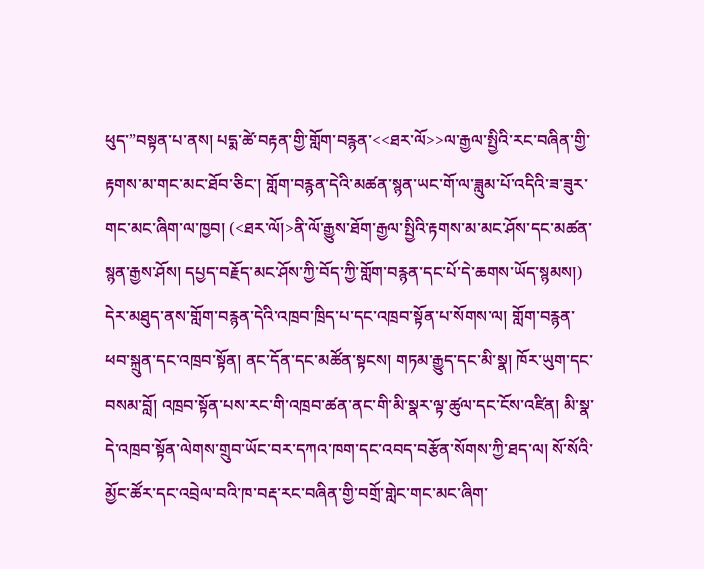ཕུད་”བསྟན་པ་ནས། པདྨ་ཚེ་བརྟན་གྱི་གློག་བརྙན་<<ཐར་ལོ>>ལ་རྒྱལ་སྤྱིའི་རང་བཞིན་གྱི་རྟགས་མ་གང་མང་ཐོབ་ཅིང་། གློག་བརྙན་དེའི་མཚན་སྙན་ཡང་གོ་ལ་ཟླུམ་པོ་འདིའི་ཟ་ཟུར་གང་མང་ཞིག་ལ་ཁྱབ། (<ཐར་ལོ།>ནི་ལོ་རྒྱུས་ཐོག་རྒྱལ་སྤྱིའི་རྟགས་མ་མང་ཤོས་དང་མཚན་སྙན་རྒྱས་ཤོས། དཔྱད་བརྗོད་མང་ཤོས་ཀྱི་བོད་ཀྱི་གློག་བརྙན་དང་པོ་དེ་ཆགས་ཡོད་སྙམས།) དེར་མཐུད་ནས་གློག་བརྙན་དེའི་འཁྲབ་ཁྲིད་པ་དང་འཁྲབ་སྟོན་པ་སོགས་ལ། གློག་བརྙན་ཕབ་སྐྲུན་དང་འཁྲབ་སྟོན། ནང་དོན་དང་མཚོན་སྟངས། གཏམ་རྒྱུད་དང་མི་སྣ། ཁོར་ཡུག་དང་བསམ་བློ། འཁྲབ་སྟོན་པས་རང་གི་འཁྲབ་ཚན་ནང་གི་མི་སྣར་ལྟ་ཚུལ་དང་ངོས་འཛིན། མི་སྣ་དེ་འཁྲབ་སྟོན་ལེགས་གྲུབ་ཡོང་བར་དཀའ་ཁག་དང་འབད་བརྩོན་སོགས་ཀྱི་ཐད་ལ། སོ་སོའི་མྱོང་ཚོར་དང་འབྲེལ་བའི་ཁ་བརྡ་རང་བཞིན་གྱི་བགྲོ་གླེང་གང་མང་ཞིག་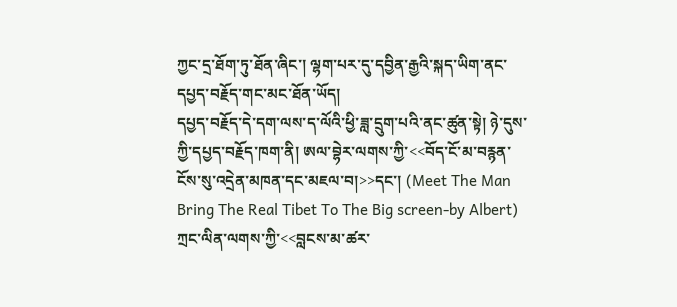ཀྱང་དྲ་ཐོག་ཏུ་ཐོན་ཞིང་། ལྷག་པར་དུ་དབྱིན་རྒྱའི་སྐད་ཡིག་ནང་དཔྱད་བརྗོད་གང་མང་ཐོན་ཡོད།
དཔྱད་བརྗོད་དེ་དག་ལས་ད་ལོའི་ཕྱི་ཟླ་དྲུག་པའི་ནང་ཚུན་སྟེ། ཉེ་དུས་ཀྱི་དཔྱད་བརྗོད་ཁག་ནི། ཨལ་བྷེར་ལགས་ཀྱི་<<བོད་ངོ་མ་བརྙན་ངོས་སུ་འདྲེན་མཁན་དང་མཇལ་བ།>>དང་། (Meet The Man Bring The Real Tibet To The Big screen-by Albert) ཀྲང་ལིན་ལགས་ཀྱི་<<བླངས་མ་ཚར་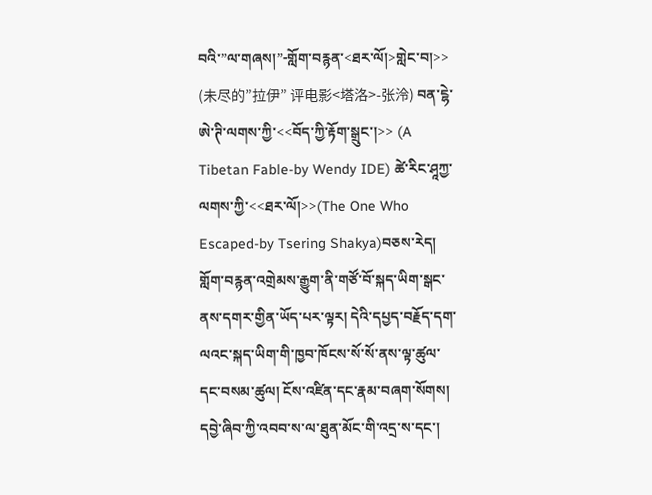བའི་”ལ་གཞས།”-གློག་བརྙན་<ཐར་ལོ།>གླེང་བ།>> (未尽的”拉伊” 评电影<塔洛>-张泠) བན་ངྷེ་ཨེ་ཊི་ལགས་ཀྱི་<<བོད་ཀྱི་རྟོག་སྒྲུང་།>> (A Tibetan Fable-by Wendy IDE) ཚེ་རིང་ཤཱཀྱ་ལགས་ཀྱི་<<ཐར་ལོ།>>(The One Who Escaped-by Tsering Shakya)བཅས་རེད།
གློག་བརྙན་འགྲེམས་རྒྱུག་ནི་གཙོ་བོ་སྐད་ཡིག་སྒང་ནས་དགར་གྱིན་ཡོད་པར་ལྟར། དེའི་དཔྱད་བརྗོད་དག་ལའང་སྐད་ཡིག་གི་ཁྱབ་ཁོངས་སོ་སོ་ནས་ལྟ་ཚུལ་དང་བསམ་ཚུལ། ངོས་འཛིན་དང་རྣམ་བཞག་སོགས། དབྱེ་ཞིབ་ཀྱི་འབབ་ས་ལ་ཐུན་མོང་གི་འདྲ་ས་དང་།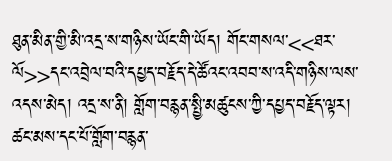ཐུན་མིན་གྱི་མི་འདྲ་ས་གཉིས་ཡོང་གི་ཡོད། གོང་གསལ་<<ཐར་ལོ>>དང་འབྲེལ་བའི་དཔྱད་བརྗོད་དེ་ཚོའང་འབབ་ས་འདི་གཉིས་ལས་འདས་མེད། འདྲ་ས་ནི། གློག་བརྙན་སྤྱི་མཚུངས་ཀྱི་དཔྱད་བརྗོད་ལྟར། ཚང་མས་དང་པོ་གློག་བརྙན་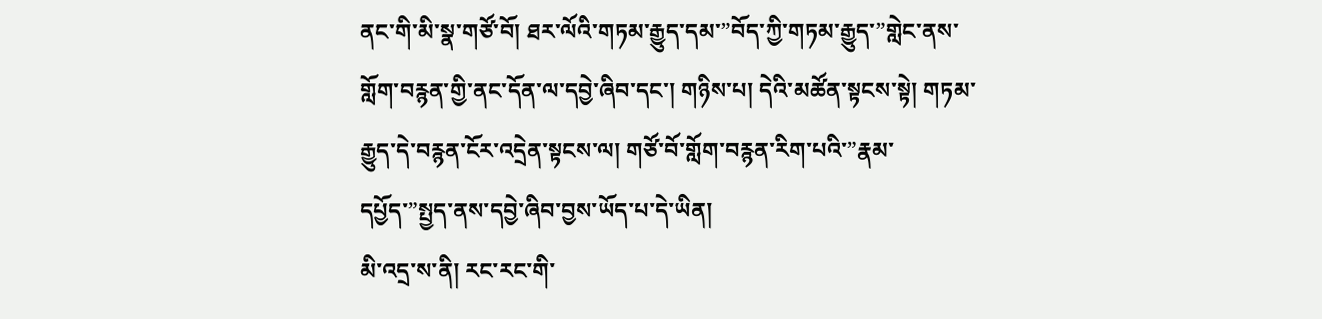ནང་གི་མི་སྣ་གཙོ་བོ། ཐར་ལོའི་གཏམ་རྒྱུད་དམ་”བོད་ཀྱི་གཏམ་རྒྱུད་”གླེང་ནས་གློག་བརྙན་གྱི་ནང་དོན་ལ་དབྱེ་ཞིབ་དང་། གཉིས་པ། དེའི་མཚོན་སྟངས་སྟེ། གཏམ་རྒྱུད་དེ་བརྙན་ངོར་འདྲེན་སྟངས་ལ། གཙོ་བོ་གློག་བརྙན་རིག་པའི་”རྣམ་དཔྱོད་”སྤྱད་ནས་དབྱེ་ཞིབ་བྱས་ཡོད་པ་དེ་ཡིན།
མི་འདྲ་ས་ནི། རང་རང་གི་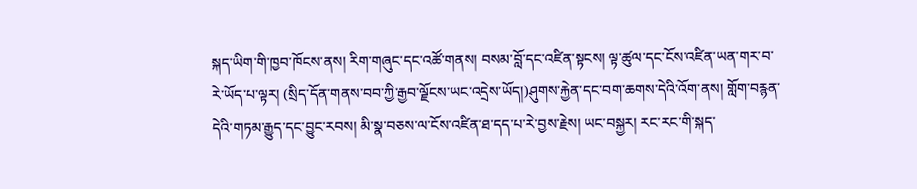སྐད་ཡིག་གི་ཁྱབ་ཁོངས་ནས། རིག་གཞུང་དང་འཚོ་གནས། བསམ་བློ་དང་འཛིན་སྟངས། ལྟ་ཚུལ་དང་ངོས་འཛིན་ཡན་གར་བ་རེ་ཡོད་པ་ལྟར། (སྲིད་དོན་གནས་བབ་ཀྱི་རྒྱབ་ལྗོངས་ཡང་འདྲེས་ཡོད།)ཤུགས་རྐྱེན་དང་བག་ཆགས་དེའི་འོག་ནས། གློག་བརྙན་དེའི་གཏམ་རྒྱུད་དང་བྱུང་རབས། མི་སྣ་བཅས་ལ་ངོས་འཛིན་ཐ་དད་པ་རེ་བྱས་རྗེས། ཡང་བསྐྱར། རང་རང་གི་སྐད་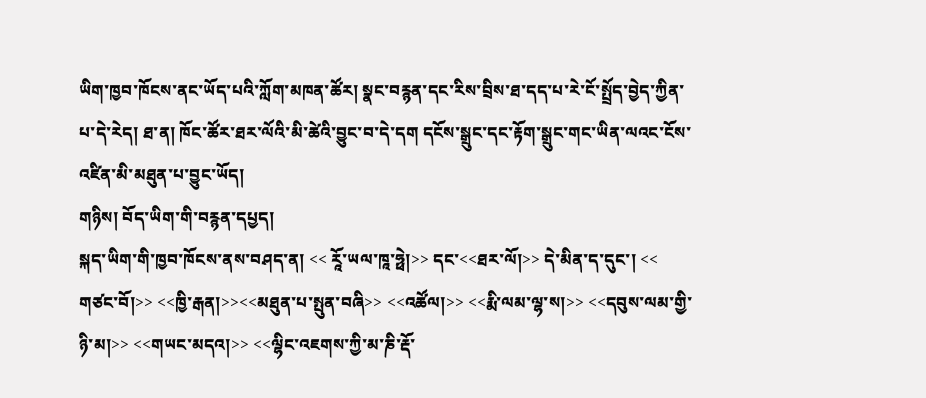ཡིག་ཁྱབ་ཁོངས་ནང་ཡོད་པའི་ཀློག་མཁན་ཚོར། སྣང་བརྙན་དང་རིས་བྲིས་ཐ་དད་པ་རེ་ངོ་སྤྲོད་བྱེད་ཀྱིན་པ་དེ་རེད། ཐ་ན། ཁོང་ཚོར་ཐར་ལོའི་མི་ཚེའི་བྱུང་བ་དེ་དག དངོས་སྒྲུང་དང་རྟོག་སྒྲུང་གང་ཡིན་ལའང་ངོས་འཛིན་མི་མཐུན་པ་བྱུང་ཡོད།
གཉིས། བོད་ཡིག་གི་བརྙན་དཔྱད།
སྐད་ཡིག་གི་ཁྱབ་ཁོངས་ནས་བཤད་ན། << རཱོ་ཡལ་ཁཱ་ཧྥེ།>> དང་<<ཐར་ལོ།>> དེ་མིན་ད་དུང་། << གཙང་བོ།>> <<ཁྱི་རྒན།>><<མཐུན་པ་སྤུན་བཞི>> <<འཚོལ།>> <<རྨི་ལམ་ལྷ་ས།>> <<དབུས་ལམ་གྱི་ཉི་མ།>> <<གཡང་མདའ།>> <<ལྷིང་འཇགས་ཀྱི་མ་ཎི་རྡོ་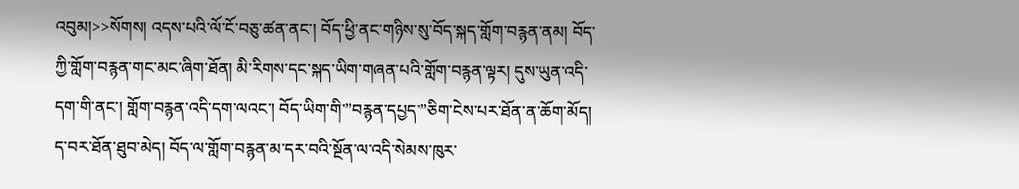འབུམ།>>སོགས། འདས་པའི་ལོ་ངོ་བཅུ་ཚན་ནང་། བོད་ཕྱི་ནང་གཉིས་སུ་བོད་སྐད་གློག་བརྙན་ནམ། བོད་ཀྱི་གློག་བརྙན་གང་མང་ཞིག་ཐོན། མི་རིགས་དང་སྐད་ཡིག་གཞན་པའི་གློག་བརྙན་ལྟར། དུས་ཡུན་འདི་དག་གི་ནང་། གློག་བརྙན་འདི་དག་ལའང་། བོད་ཡིག་གི་”བརྙན་དཔྱད་”ཅིག་ངེས་པར་ཐོན་ན་ཆོག་མོད། ད་བར་ཐོན་ཐུབ་མེད། བོད་ལ་གློག་བརྙན་མ་དར་བའི་སྔོན་ལ་འདི་སེམས་ཁུར་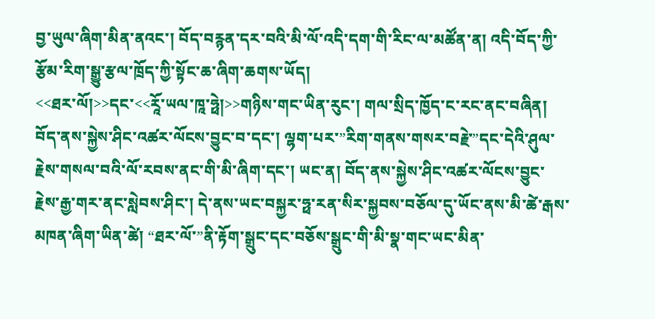བྱ་ཡུལ་ཞིག་མིན་ནའང་། བོད་བརྙན་དར་བའི་མི་ལོ་འདི་དག་གི་རིང་ལ་མཚོན་ན། འདི་བོད་ཀྱི་རྩོམ་རིག་སྒྱུ་རྩལ་ཁྲོད་ཀྱི་སྟོང་ཆ་ཞིག་ཆགས་ཡོད།
<<ཐར་ལོ།>>དང་<<རཱོ་ཡལ་ཁཱ་ཧྥེ།>>གཉིས་གང་ཡིན་རུང་། གལ་སྲིད་ཁྱོད་ང་རང་ནང་བཞིན། བོད་ནས་སྐྱེས་ཤིང་འཚར་ལོངས་བྱུང་བ་དང་། ལྷག་པར་”རིག་གནས་གསར་བརྗེ་”དང་དེའི་ཤུལ་རྗེས་གསལ་བའི་ལོ་རབས་ནང་གི་མི་ཞིག་དང་། ཡང་ན། བོད་ནས་སྐྱེས་ཤིང་འཚར་ལོངས་བྱུང་རྗེས་རྒྱ་གར་ནང་སླེབས་ཤིང་། དེ་ནས་ཡང་བསྐྱར་ཧྥ་རན་སིར་སྐྱབས་བཅོལ་དུ་ཡོང་ནས་མི་ཚེ་རྒས་མཁན་ཞིག་ཡིན་ཚེ། “ཐར་ལོ་”ནི་རྟོག་སྒྲུང་དང་བཅོས་སྒྲུང་གི་མི་སྣ་གང་ཡང་མིན་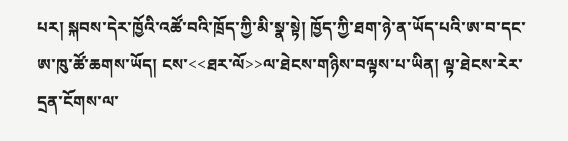པར། སྐབས་དེར་ཁྱོའི་འཚོ་བའི་ཁྲོད་ཀྱི་མི་སྣ་སྟེ། ཁྱོད་ཀྱི་ཐག་ཉེ་ན་ཡོད་པའི་ཨ་བ་དང་ཨ་ཁུ་ཚོ་ཆགས་ཡོད། ངས་<<ཐར་ལོ>>ལ་ཐེངས་གཉིས་བལྟས་པ་ཡིན། ལྟ་ཐེངས་རེར་དྲན་ངོགས་ལ་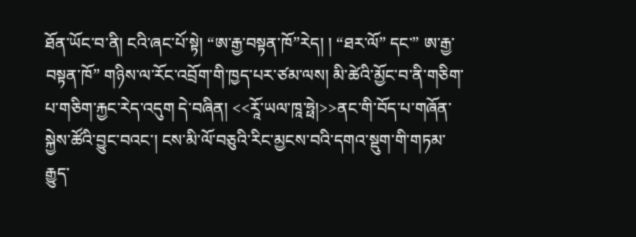ཐོན་ཡོང་བ་ནི། ངའི་ཞང་པོ་སྟེ། “ཨ་རྒྱ་བསྟན་ཁོ”རེད། ། “ཐར་ལོ” དང་” ཨ་རྒྱ་བསྟན་ཁོ” གཉིས་ལ་རོང་འབྲོག་གི་ཁྱད་པར་ཙམ་ལས། མི་ཚེའི་མྱོང་བ་ནི་གཅིག་པ་གཅིག་རྐྱང་རེད་འདུག དེ་བཞིན། <<རཱོ་ཡལ་ཁཱ་ཧྥེ།>>ནང་གི་བོད་པ་གཞོན་སྐྱེས་ཚོའི་བྱུང་བའང་། ངས་མི་ལོ་བཅུའི་རིང་མྱངས་བའི་དགའ་སྡུག་གི་གཏམ་རྒྱུད་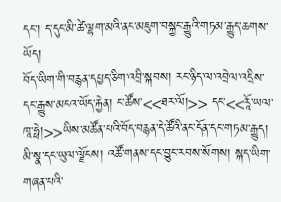དང་། ད་དུང་མི་ཚེ་ལྷག་མའི་ནང་མཇུག་བསྐྱང་རྒྱུའི་གཏམ་རྒྱུད་ཆགས་ཡོད།
བོད་ཡིག་གི་བརྙན་དཔྱད་ཅིག་འབྲི་སྐབས། རང་ཉིད་ལ་འབྲེལ་འདྲིས་དང་རྒྱུས་མངའ་ཡོད་རྐྱེན། ང་ཚོས་<<ཐར་ལོ།>> དང་<<རཱོ་ཡལ་ཁཱ་ཧྥེ།>>ཡིས་མཚོན་པའི་བོད་བརྙན་དེ་ཚོའི་ནང་དོན་དང་གཏམ་རྒྱུད། མི་སྣ་དང་ཡུལ་ལྗོངས། འཚོ་གནས་དང་བྱུང་རབས་སོགས། སྐད་ཡིག་གཞན་པའི་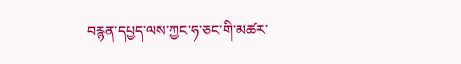བརྙན་དཔྱད་ལས་ཀྱང་ཧ་ཅང་གི་མཚར་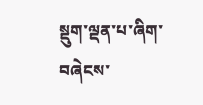སྡུག་ལྡན་པ་ཞིག་བཞེངས་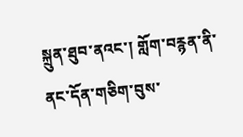སྐྲུན་ཐུབ་ནའང་། གློག་བརྙན་ནི་ནང་དོན་གཅིག་བུས་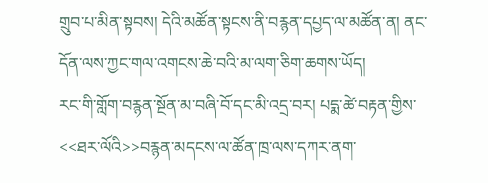གྲུབ་པ་མིན་སྟབས། དེའི་མཚོན་སྟངས་ནི་བརྙན་དཔྱད་ལ་མཚོན་ན། ནང་དོན་ལས་ཀྱང་གལ་འགངས་ཆེ་བའི་མ་ལག་ཅིག་ཆགས་ཡོད།
རང་གི་གློག་བརྙན་སྔོན་མ་བཞི་བོ་དང་མི་འདྲ་བར། པདྨ་ཚེ་བརྟན་གྱིས་<<ཐར་ལོའི>>བརྙན་མདངས་ལ་ཚོན་ཁྲ་ལས་དཀར་ནག་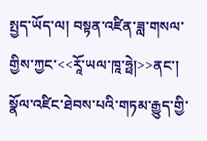སྤྱད་ཡོད་ལ། བསྟན་འཛིན་ཟླ་གསལ་གྱིས་ཀྱང་<<རཱོ་ཡལ་ཁཱ་ཧྥེ།>>ནང་། སྣོལ་འཛིང་ཐེབས་པའི་གཏམ་རྒྱུད་གྱི་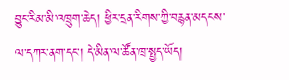བྱུང་རིམ་མི་འཁྲུག་ཆེད། ཕྱིར་དྲན་རིགས་ཀྱི་བརྙན་མདངས་ལ་དཀར་ནག་དང་། དེ་མིན་ལ་ཚོན་ཁྲ་སྤྱད་ཡོད།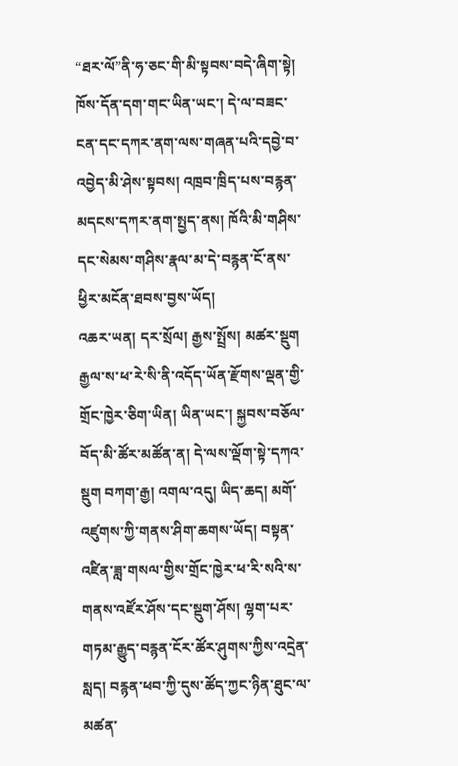“ཐར་ལོ”ནི་ཧ་ཅང་གི་མི་སྟབས་བདེ་ཞིག་སྟེ། ཁོས་དོན་དག་གང་ཡིན་ཡང་། དེ་ལ་བཟང་ངན་དང་དཀར་ནག་ལས་གཞན་པའི་དབྱེ་བ་འབྱེད་མི་ཤེས་སྟབས། འཁྲབ་ཁྲིད་པས་བརྙན་མདངས་དཀར་ནག་སྤྱད་ནས། ཁོའི་མི་གཤིས་དང་སེམས་གཤིས་རྣལ་མ་དེ་བརྙན་ངོ་ནས་ཕྱིར་མངོན་ཐབས་བྱས་ཡོད།
འཆར་ཡན། དར་སྲོལ། རྒྱས་སྤྲོས། མཚར་སྡུག རྒྱལ་ས་ཕ་རེ་སི་ནི་འདོད་ཡོན་རྫོགས་ལྡན་གྱི་གྲོང་ཁྱེར་ཅིག་ཡིན། ཡིན་ཡང་། སྐྱབས་བཅོལ་བོད་མི་ཚོར་མཚོན་ན། དེ་ལས་ལྡོག་སྟེ་དཀའ་སྡུག བཀག་རྒྱ། འགལ་འདུ། ཡིད་ཆད། མགོ་འཛུགས་ཀྱི་གནས་ཤིག་ཆགས་ཡོད། བསྟན་འཛིན་ཟླ་གསལ་གྱིས་གྲོང་ཁྱེར་ཕ་རི་སའི་ས་གནས་འཛོར་ཤོས་དང་སྡུག་ཤོས། ལྷག་པར་གཏམ་རྒྱུད་བརྙན་ངོར་ཚོར་ཤུགས་ཀྱིས་འདྲེན་སླད། བརྙན་ཕབ་ཀྱི་དུས་ཚོད་ཀྱང་ཉིན་ཐུང་ལ་མཚན་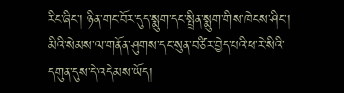རིང་ཞིང་། ཉིན་གང་བོར་དུད་སྨུག་དང་སྤྲིན་སྨུག་གིས་ཁེངས་ཤིང་། མིའི་སེམས་ལ་གནོན་ཤུགས་དང་སུན་བཙིར་བྱེད་པའི་ཕ་རེ་སིའི་དགུན་དུས་དེ་འདེམས་ཡོད།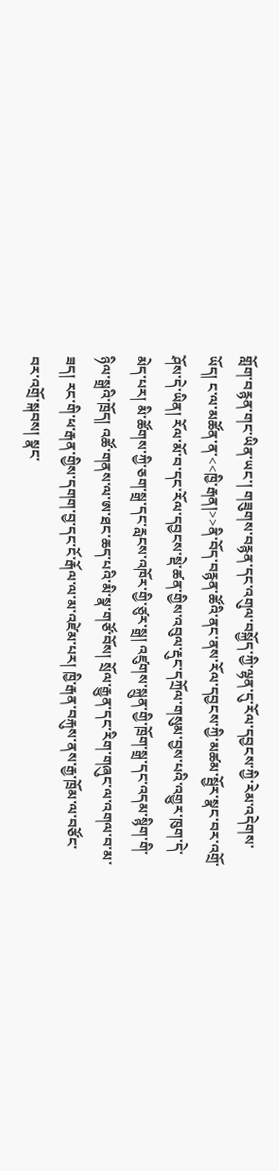གློག་བརྙན་གང་ཡིན་ཡང་། གཟུགས་བརྙན་དང་འགུལ་བསྐྱོད་ཀྱི་ལྷན་དུ་རོལ་དབྱངས་ཀྱི་རེམ་འདེགས་ཡོད། ང་ལ་མཚོན་ན་<<ཁྱི་རྒན།>>ནི་བོད་བརྙན་ཚོའི་ནང་ནས་རོལ་དབྱངས་ཀྱི་མཚམ་སྦྱོར་སྣང་བར་འགྲོ་ཤོས་དེ་ཡིན། རོལ་མོ་བ་དང་རོལ་དབྱངས་སྡེ་ཚན་གྱིས་འབུལ་རྡུང་དཀྲོལ་གསུམ་བྱས་པའི་འགྱུར་ཁུག་དེ་མེད་པར། མི་ཚོགས་ཀྱི་ཅག་སྒྲ་དང་རླངས་འཁོར་གྱི་ཙུར་སྒྲ། འཛུགས་སྐྲུན་གྱི་ཁྲོག་སྒྲ་དང་འདམ་སྙིག་གི་ཉིལ་སྒྲའི་ཁྲོད། འཚོ་གནས་ལ་ཨ་ཐང་ཆད་པའི་མི་སྣ་གཙོ་བོས། སྲོལ་རྒྱུན་དང་རིག་གཞུང་ལ་འགལ་བ་མ་ཟད། རང་གི་ཕ་རྒན་གྱིས་དགག་བྱ་དང་ངོ་རྒོལ་ལ་མ་འཛེམ་པར། ཁྱི་རྒན་བརྐུས་ནས་རྒྱ་ཁྲོམ་ལ་བཙོང་བར་འགྲོ་སྐབས། སྣང་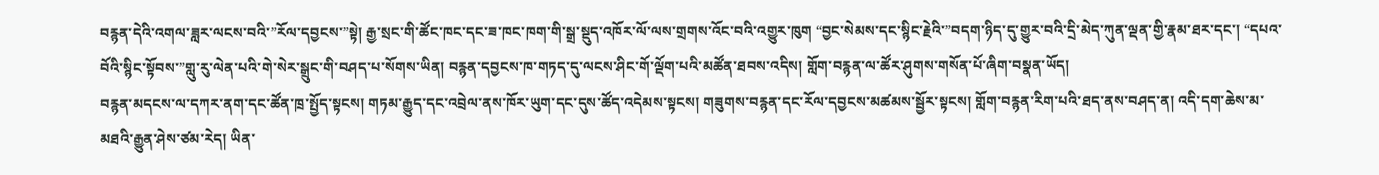བརྙན་དེའི་འགལ་ཟླར་ལངས་བའི་”རོལ་དབྱངས་”སྟེ། རྒྱ་སྲང་གི་ཚོང་ཁང་དང་ཟ་ཁང་ཁག་གི་སྒྲ་སྡུད་འཁོར་ལོ་ལས་གྲགས་འོང་བའི་འགྱུར་ཁུག “བྱང་སེམས་དང་སྙིང་རྗེའི་”བདག་ཉིད་དུ་གྱུར་བའི་དྲི་མེད་ཀུན་ལྡན་གྱི་རྣམ་ཐར་དང་། “དཔའ་བོའི་སྙིང་སྟོབས་”གླུ་རུ་ལེན་པའི་གེ་སེར་སྒྲུང་གི་བཤད་པ་སོགས་ཡིན། བརྙན་དབྱངས་ཁ་གཏད་དུ་ལངས་ཤིང་གོ་ལྡོག་པའི་མཚོན་ཐབས་འདིས། གློག་བརྙན་ལ་ཚོར་ཤུགས་གསོན་པོ་ཞིག་བསྣན་ཡོད།
བརྙན་མདངས་ལ་དཀར་ནག་དང་ཚོན་ཁྲ་སྤྱོད་སྟངས། གཏམ་རྒྱུད་དང་འབྲེལ་ནས་ཁོར་ཡུག་དང་དུས་ཚོད་འདེམས་སྟངས། གཟུགས་བརྙན་དང་རོལ་དབྱངས་མཚམས་སྦྱོར་སྟངས། གློག་བརྙན་རིག་པའི་ཐད་ནས་བཤད་ན། འདི་དག་ཆེས་མ་མཐའི་རྒྱུན་ཤེས་ཙམ་རེད། ཡིན་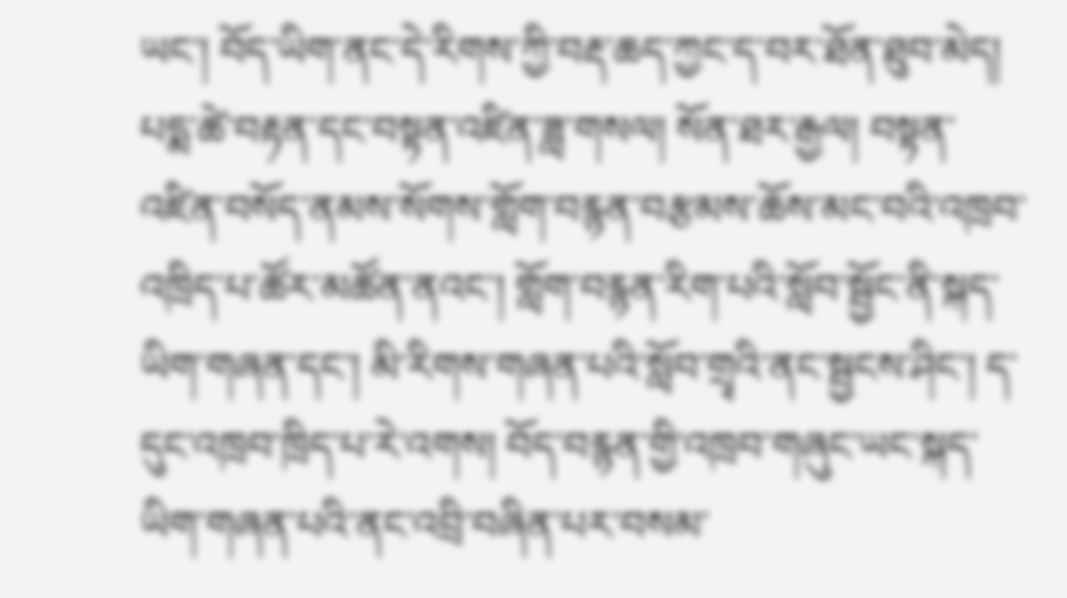ཡང་། བོད་ཡིག་ནང་དེ་རིགས་ཀྱི་བརྡ་ཆད་ཀྱང་ད་བར་ཐོན་ཐུབ་མེད།
པདྨ་ཚེ་བརྟན་དང་བསྟན་འཛིན་ཟླ་གསལ། སོན་ཐར་རྒྱལ། བསྟན་འཛིན་བསོད་ནམས་སོགས་གློག་བརྙན་བརྩམས་ཆོས་མང་བའི་འཁྲབ་འཁྲིད་པ་ཚོར་མཚོན་ནའང་། གློག་བརྙན་རིག་པའི་སློབ་སྦྱོང་ནི་སྐད་ཡིག་གཞན་དང་། མི་རིགས་གཞན་པའི་སློབ་གྲྭའི་ནང་སྦྱངས་ཤིང་། ད་དུང་འཁྲབ་ཁྲིད་པ་རེ་འགས། བོད་བརྙན་གྱི་འཁྲབ་གཞུང་ཡང་སྐད་ཡིག་གཞན་པའི་ནང་འབྲི་བཞིན་པར་བསམ་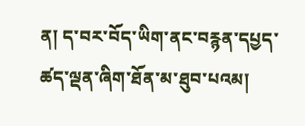ན། ད་བར་བོད་ཡིག་ནང་བརྙན་དཔྱད་ཚད་ལྡན་ཞིག་ཐོན་མ་ཐུབ་པའམ།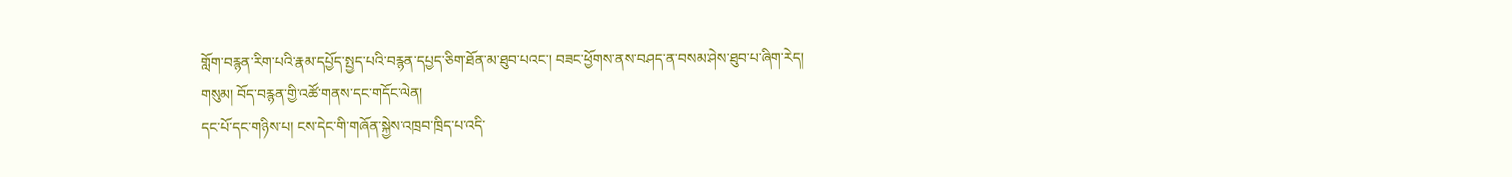གློག་བརྙན་རིག་པའི་རྣམ་དཔྱོད་སྤྱད་པའི་བརྙན་དཔྱད་ཅིག་ཐོན་མ་ཐུབ་པའང་། བཟང་ཕྱོགས་ནས་བཤད་ན་བསམ་ཤེས་ཐུབ་པ་ཞིག་རེད།
གསུམ། བོད་བརྙན་གྱི་འཚོ་གནས་དང་གདོང་ལེན།
དང་པོ་དང་གཉིས་པ། ངས་དེང་གི་གཞོན་སྐྱེས་འཁྲབ་ཁྲིད་པ་འདི་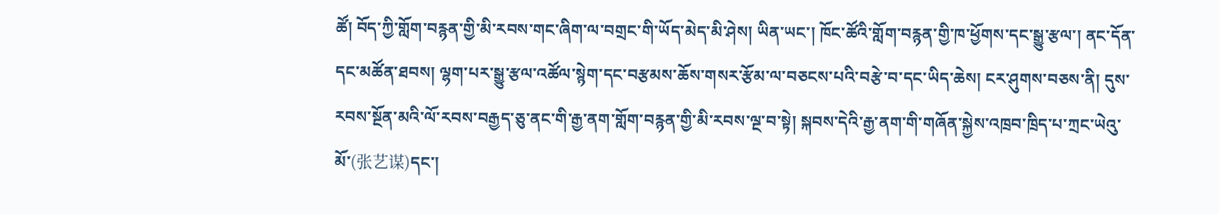ཚོ། བོད་ཀྱི་གློག་བརྙན་གྱི་མི་རབས་གང་ཞིག་ལ་བགྲང་གི་ཡོད་མེད་མི་ཤེས། ཡིན་ཡང་། ཁོང་ཚོའི་གློག་བརྙན་གྱི་ཁ་ཕྱོགས་དང་སྒྱུ་རྩལ་། ནང་དོན་དང་མཚོན་ཐབས། ལྷག་པར་སྒྱུ་རྩལ་འཚོལ་སྙེག་དང་བརྩམས་ཆོས་གསར་རྩོམ་ལ་བཅངས་པའི་བརྩེ་བ་དང་ཡིད་ཆེས། ངར་ཤུགས་བཅས་ནི། དུས་རབས་སྔོན་མའི་ལོ་རབས་བརྒྱད་ཅུ་ནང་གི་རྒྱ་ནག་གློག་བརྙན་གྱི་མི་རབས་ལྔ་བ་སྟེ། སྐབས་དེའི་རྒྱ་ནག་གི་གཞོན་སྐྱེས་འཁྲབ་ཁྲིད་པ་ཀྲང་ཡེའུ་མོ་(张艺谋)དང་།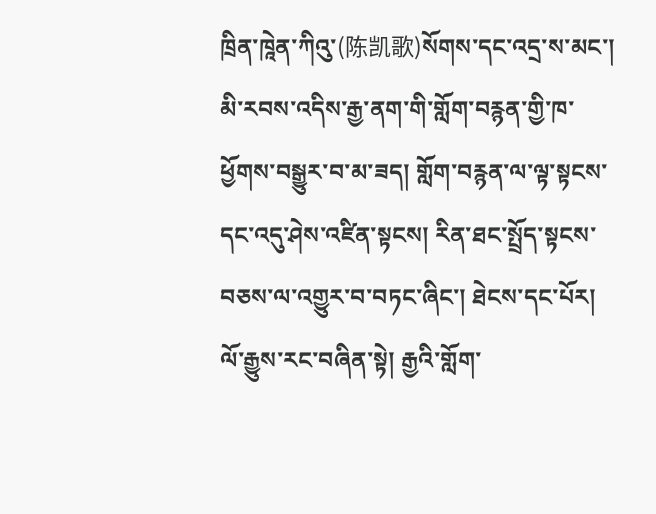ཁྲིན་ཁཱེན་ཀིའུ་(陈凯歌)སོགས་དང་འདྲ་ས་མང་། མི་རབས་འདིས་རྒྱ་ནག་གི་གློག་བརྙན་གྱི་ཁ་ཕྱོགས་བསྒྱུར་བ་མ་ཟད། གློག་བརྙན་ལ་ལྟ་སྟངས་དང་འདུ་ཤེས་འཛིན་སྟངས། རིན་ཐང་སྤྲོད་སྟངས་བཅས་ལ་འགྱུར་བ་བཏང་ཞིང་། ཐེངས་དང་པོར། ལོ་རྒྱུས་རང་བཞིན་སྟེ། རྒྱའི་གློག་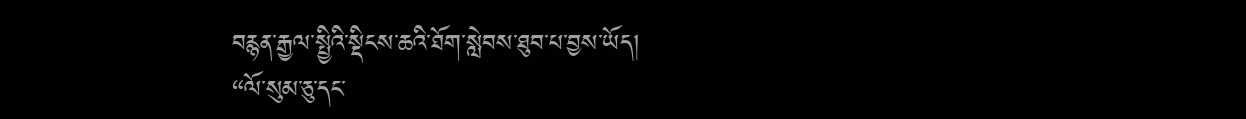བརྙན་རྒྱལ་སྤྱིའི་སྡིངས་ཆའི་ཐོག་སླེབས་ཐུབ་པ་བྱས་ཡོད།
“ལོ་སུམ་ཅུ་དང་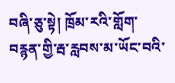བཞི་ཅུ་སྟེ། ཁྲོམ་རའི་གློག་བརྙན་གྱི་རྦ་རླབས་མ་ཡོང་བའི་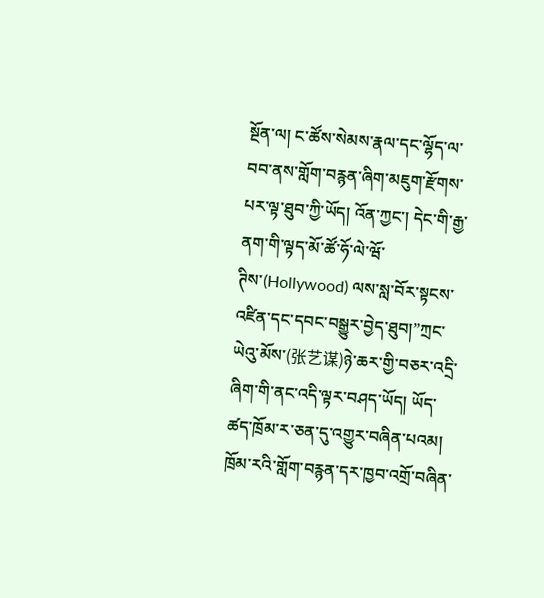སྔོན་ལ། ང་ཚོས་སེམས་རྣལ་དང་ལྷོད་ལ་བབ་ནས་གློག་བརྙན་ཞིག་མཇུག་རྫོགས་པར་ལྟ་ཐུབ་ཀྱི་ཡོད། འོན་ཀྱང་། དེང་གི་རྒྱ་ནག་གི་ལྟད་མོ་ཚོ་ཧོ་ལེ་ཝོ་ཊིས་(Hollywood) ལས་སླ་བོར་སྟངས་འཛིན་དང་དབང་བསྒྱུར་བྱེད་ཐུབ།”ཀྲང་ཡེའུ་མོས་(张艺谋)ཉེ་ཆར་གྱི་བཅར་འདྲི་ཞིག་གི་ནང་འདི་ལྟར་བཤད་ཡོད། ཡོད་ཚད་ཁྲོམ་ར་ཅན་དུ་འགྱུར་བཞིན་པའམ། ཁྲོམ་རའི་གློག་བརྙན་དར་ཁྱབ་འགྲོ་བཞིན་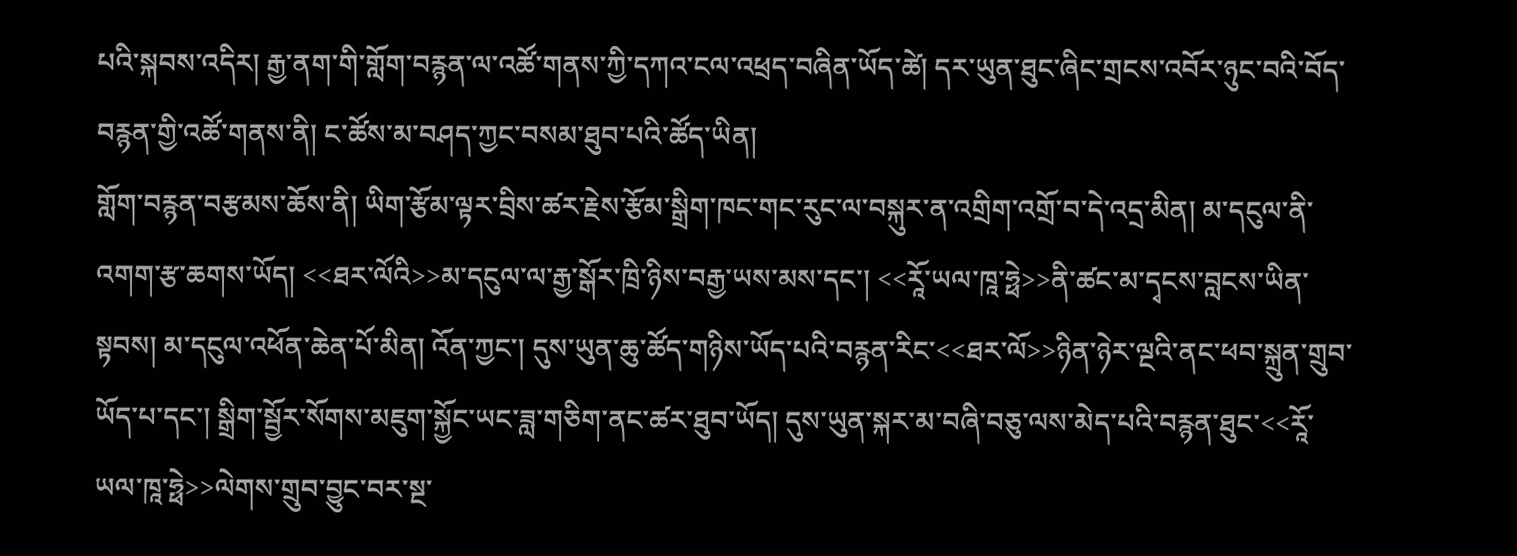པའི་སྐབས་འདིར། རྒྱ་ནག་གི་གློག་བརྙན་ལ་འཚོ་གནས་ཀྱི་དཀའ་ངལ་འཕྲད་བཞིན་ཡོད་ཚེ། དར་ཡུན་ཐུང་ཞིང་གྲངས་འབོར་ཉུང་བའི་བོད་བརྙན་གྱི་འཚོ་གནས་ནི། ང་ཚོས་མ་བཤད་ཀྱང་བསམ་ཐུབ་པའི་ཚོད་ཡིན།
གློག་བརྙན་བརྩམས་ཆོས་ནི། ཡིག་རྩོམ་ལྟར་བྲིས་ཚར་རྗེས་རྩོམ་སྒྲིག་ཁང་གང་རུང་ལ་བསྐུར་ན་འགྲིག་འགྲོ་བ་དེ་འདྲ་མིན། མ་དངུལ་ནི་འགག་རྩ་ཆགས་ཡོད། <<ཐར་ལོའི>>མ་དངུལ་ལ་རྒྱ་སྒོར་ཁྲི་ཉིས་བརྒྱ་ཡས་མས་དང་། <<རཱོ་ཡལ་ཁཱ་ཧྥེ>>ནི་ཚང་མ་དྭངས་བླངས་ཡིན་སྟབས། མ་དངུལ་འཕོན་ཆེན་པོ་མིན། འོན་ཀྱང་། དུས་ཡུན་ཆུ་ཚོད་གཉིས་ཡོད་པའི་བརྙན་རིང་<<ཐར་ལོ>>ཉིན་ཉེར་ལྔའི་ནང་ཕབ་སྐྲུན་གྲུབ་ཡོད་པ་དང་། སྒྲིག་སྦྱོར་སོགས་མཇུག་སྐྱོང་ཡང་ཟླ་གཅིག་ནང་ཚར་ཐུབ་ཡོད། དུས་ཡུན་སྐར་མ་བཞི་བཅུ་ལས་མེད་པའི་བརྙན་ཐུང་<<རཱོ་ཡལ་ཁཱ་ཧྥེ>>ལེགས་གྲུབ་བྱུང་བར་སྔ་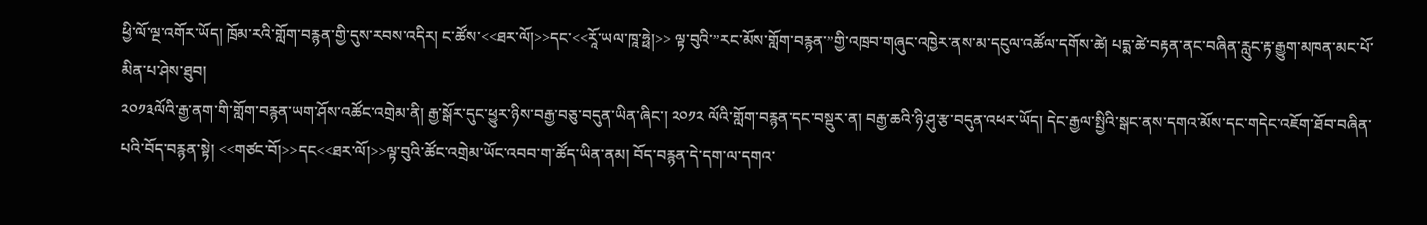ཕྱི་ལོ་ལྔ་འགོར་ཡོད། ཁྲོམ་རའི་གློག་བརྙན་གྱི་དུས་རབས་འདིར། ང་ཚོས་<<ཐར་ལོ།>>དང་<<རཱོ་ཡལ་ཁཱ་ཧྥེ།>> ལྟ་བུའི་”རང་མོས་གློག་བརྙན་”གྱི་འཁྲབ་གཞུང་འཁྱེར་ནས་མ་དངུལ་འཚོལ་དགོས་ཚེ། པདྨ་ཚེ་བརྟན་ནང་བཞིན་རླུང་རྟ་རྒྱུག་མཁན་མང་པོ་མིན་པ་ཤེས་ཐུབ།
༢༠༡༣ལོའི་རྒྱ་ནག་གི་གློག་བརྙན་ཡག་ཤོས་འཚོང་འགྲེམ་ནི། རྒྱ་སྒོར་དུང་ཕྱུར་ཉིས་བརྒྱ་བཅུ་བདུན་ཡིན་ཞིང་། ༢༠༡༢ ལོའི་གློག་བརྙན་དང་བསྡུར་ན། བརྒྱ་ཆའི་ཉི་ཤུ་རྩ་བདུན་འཕར་ཡོད། དེང་རྒྱལ་སྤྱིའི་སྒང་ནས་དགའ་མོས་དང་གདེང་འཇོག་ཐོབ་བཞིན་པའི་བོད་བརྙན་སྟེ། <<གཙང་བོ།>>དང<<ཐར་ལོ།>>ལྟ་བུའི་ཚོང་འགྲེམ་ཡོང་འབབ་ག་ཚོད་ཡིན་ནམ། བོད་བརྙན་དེ་དག་ལ་དགའ་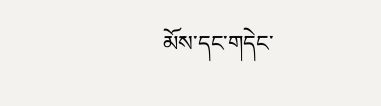མོས་དང་གདེང་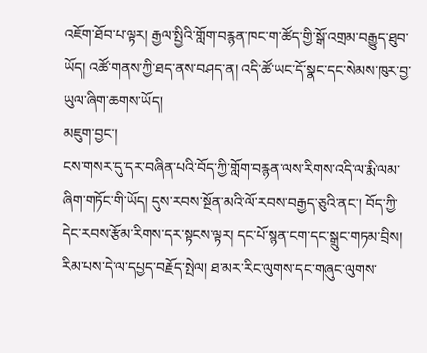འཇོག་ཐོབ་པ་ལྟར། རྒྱལ་སྤྱིའི་གློག་བརྙན་ཁང་ག་ཚོད་གྱི་སྒོ་འགྲམ་བརྒྱུད་ཐུབ་ཡོད། འཚོ་གནས་ཀྱི་ཐད་ནས་བཤད་ན། འདི་ཚོ་ཡང་དོ་སྣང་དང་སེམས་ཁུར་བྱ་ཡུལ་ཞིག་ཆགས་ཡོད།
མཇུག་བྱང་།
ངས་གསར་དུ་དར་བཞིན་པའི་བོད་ཀྱི་གློག་བརྙན་ལས་རིགས་འདི་ལ་རྨི་ལམ་ཞིག་གཏོང་གི་ཡོད། དུས་རབས་སྔོན་མའི་ལོ་རབས་བརྒྱད་ཅུའི་ནང་། བོད་ཀྱི་དེང་རབས་རྩོམ་རིགས་དར་སྟངས་ལྟར། དང་པོ་སྙན་ངག་དང་སྒྲུང་གཏམ་བྲིས། རིམ་པས་དེ་ལ་དཔྱད་བརྗོད་སྤེལ། ཐ་མར་རིང་ལུགས་དང་གཞུང་ལུགས་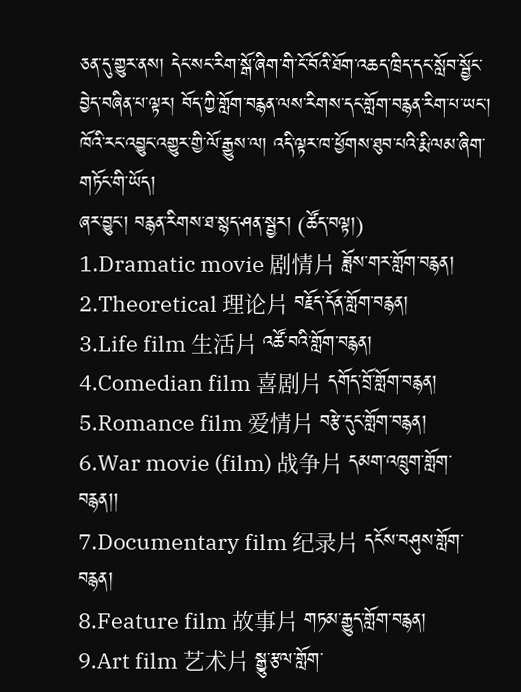ཅན་དུ་གྱུར་ནས། དེང་སང་རིག་སྒོ་ཞིག་གི་ངོ་བོའི་ཐོག་འཆད་ཁྲིད་དང་སློབ་སྦྱོང་བྱེད་བཞིན་པ་ལྟར། བོད་ཀྱི་གློག་བརྙན་ལས་རིགས་དང་གློག་བརྙན་རིག་པ་ཡང་། ཁོའི་རང་འབྱུང་འགྱུར་གྱི་ལོ་རྒྱུས་ལ། འདི་ལྟར་ཁ་ཕྱོགས་ཐུབ་པའི་རྨི་ལམ་ཞིག་གཏོང་གི་ཡོད།
ཞར་བྱུང་། བརྙན་རིགས་ཐ་སྙད་ཤན་སྦྱར། (ཚོད་བལྟ།)
1.Dramatic movie 剧情片 ཟློས་གར་གློག་བརྙན།
2.Theoretical 理论片 བརྗོད་དོན་གློག་བརྙན།
3.Life film 生活片 འཚོ་བའི་གློག་བརྙན།
4.Comedian film 喜剧片 དགོད་བྲོ་གློག་བརྙན།
5.Romance film 爱情片 བརྩེ་དུང་གློག་བརྙན།
6.War movie (film) 战争片 དམག་འཁྲུག་གློག་བརྙན།།
7.Documentary film 纪录片 དངོས་བཤུས་གློག་བརྙན།
8.Feature film 故事片 གཏམ་རྒྱུད་གློག་བརྙན།
9.Art film 艺术片 སྒྱུ་རྩལ་གློག་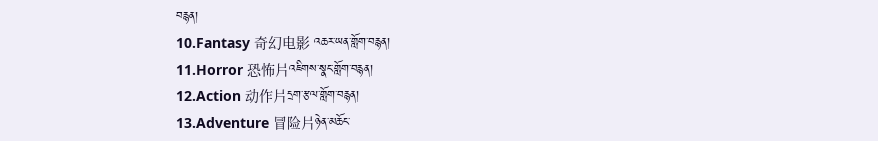བརྙན།
10.Fantasy 奇幻电影 འཆར་ཡན་གློག་བརྙན།
11.Horror 恐怖片འཇིགས་སྣང་གློག་བརྙན།
12.Action 动作片དྲག་རྩལ་གློག་བརྙན།
13.Adventure 冒险片ཉེན་མཆོང་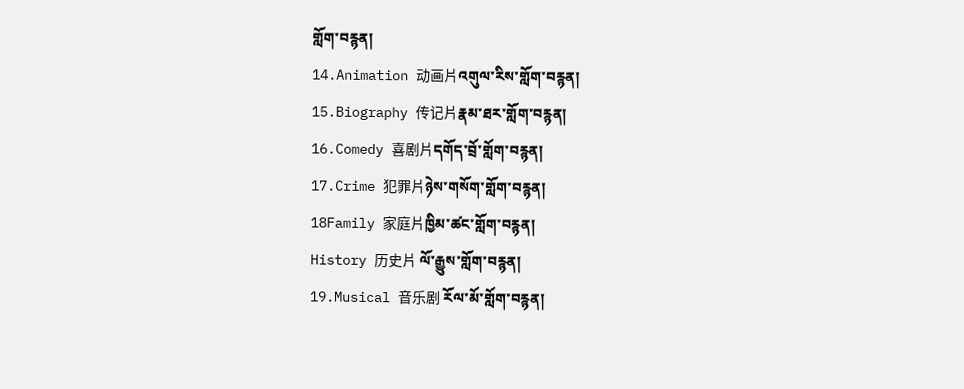གློག་བརྙན།
14.Animation 动画片འགུལ་རིས་གློག་བརྙན།
15.Biography 传记片རྣམ་ཐར་གློག་བརྙན།
16.Comedy 喜剧片དགོད་བྲོ་གློག་བརྙན།
17.Crime 犯罪片ཉེས་གསོག་གློག་བརྙན།
18Family 家庭片ཁྱིམ་ཚང་གློག་བརྙན།
History 历史片 ལོ་རྒྱུས་གློག་བརྙན།
19.Musical 音乐剧 རོལ་མོ་གློག་བརྙན།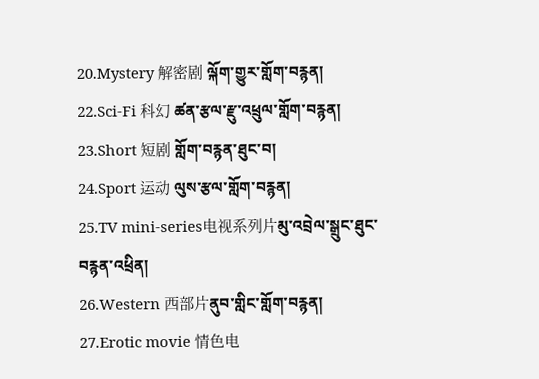20.Mystery 解密剧 ལྐོག་གྱུར་གློག་བརྙན།
22.Sci-Fi 科幻 ཚན་རྩལ་རྫུ་འཕྲུལ་གློག་བརྙན།
23.Short 短剧 གློག་བརྙན་ཐུང་བ།
24.Sport 运动 ལུས་རྩལ་གློག་བརྙན།
25.TV mini-series电视系列片མུ་འབྲེལ་སྒྲུང་ཐུང་བརྙན་འཕྲིན།
26.Western 西部片ནུབ་གླིང་གློག་བརྙན།
27.Erotic movie 情色电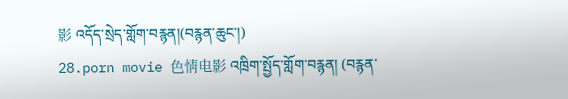影 འདོད་སྲེད་གློག་བརྙན།(བརྙན་ཆུང་།)
28.porn movie 色情电影 འཁྲིག་སྤྱོད་གློག་བརྙན། (བརྙན་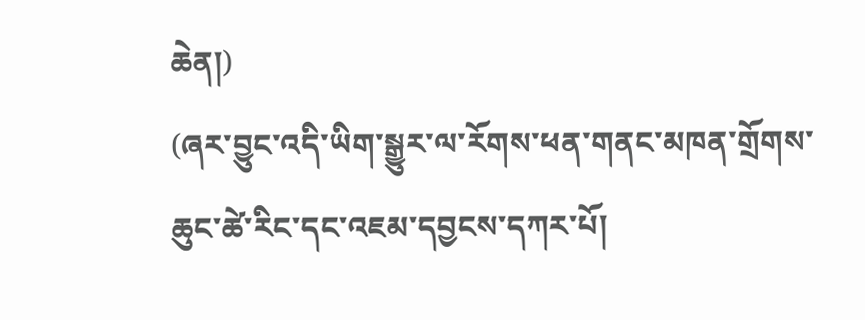ཆེན།)
(ཞར་བྱུང་འདི་ཡིག་སྒྱུར་ལ་རོགས་ཕན་གནང་མཁན་གྲོགས་ཆུང་ཚེ་རིང་དང་འཇམ་དབྱངས་དཀར་པོ།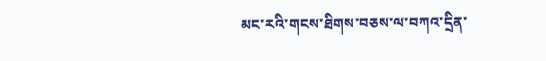མང་རའི་གངས་ཐིགས་བཅས་ལ་བཀའ་དྲིན་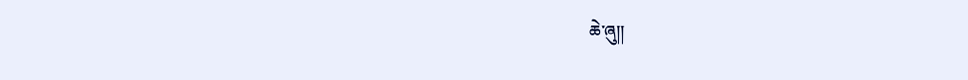ཆེ་ཞུ།།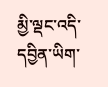མྱི་ལྡང་འདི་དབྱིན་ཡིག་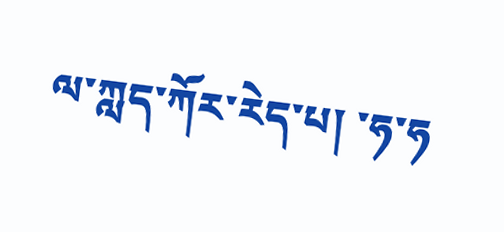ལ་ཀླད་ཀོར་རེད་པ། ་ཧ་ཧ